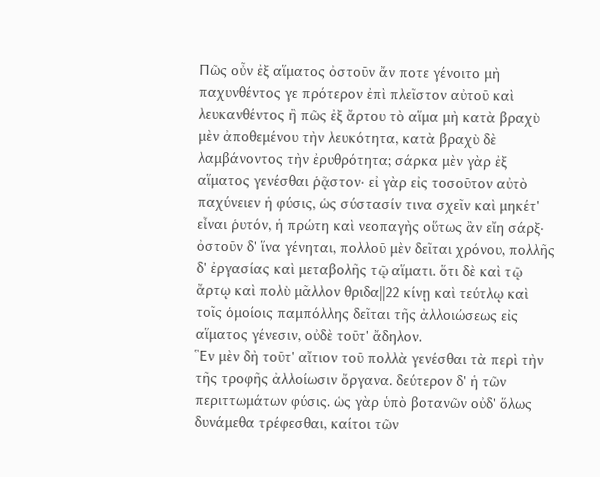Πῶς οὖν ἐξ αἵματος ὀστοῦν ἄν ποτε γένοιτο μὴ παχυνθέντος γε πρότερον ἐπὶ πλεῖστον αὐτοῦ καὶ λευκανθέντος ἢ πῶς ἐξ ἄρτου τὸ αἵμα μὴ κατὰ βραχὺ μὲν ἀποθεμένου τὴν λευκότητα, κατὰ βραχὺ δὲ λαμβάνοντος τὴν ἐρυθρότητα; σάρκα μὲν γὰρ ἐξ αἵματος γενέσθαι ῥᾷστον· εἰ γὰρ εἰς τοσοῦτον αὐτὸ παχύνειεν ἡ φύσις, ὡς σύστασίν τινα σχεῖν καὶ μηκέτ' εἶναι ῥυτόν, ἡ πρώτη καὶ νεοπαγὴς οὕτως ἂν εἴη σάρξ· ὀστοῦν δ' ἵνα γένηται, πολλοῦ μὲν δεῖται χρόνου, πολλῆς δ' ἐργασίας καὶ μεταβολῆς τῷ αἵματι. ὅτι δὲ καὶ τῷ ἄρτῳ καὶ πολὺ μᾶλλον θριδα||22 κίνῃ καὶ τεύτλῳ καὶ τοῖς ὁμοίοις παμπόλλης δεῖται τῆς ἀλλοιώσεως εἰς αἵματος γένεσιν, οὐδὲ τοῦτ' ἄδηλον.
Ἓν μὲν δὴ τοῦτ' αἴτιον τοῦ πολλὰ γενέσθαι τὰ περὶ τὴν τῆς τροφῆς ἀλλοίωσιν ὄργανα. δεύτερον δ' ἡ τῶν περιττωμάτων φύσις. ὡς γὰρ ὑπὸ βοτανῶν οὐδ' ὅλως δυνάμεθα τρέφεσθαι, καίτοι τῶν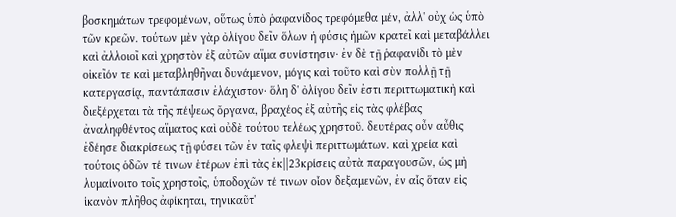βοσκημάτων τρεφομένων, οὕτως ὑπὸ ῥαφανίδος τρεφόμεθα μέν, ἀλλ' οὐχ ὡς ὑπὸ τῶν κρεῶν. τούτων μὲν γὰρ ὀλίγου δεῖν ὅλων ἡ φύσις ἡμῶν κρατεῖ καὶ μεταβάλλει καὶ ἀλλοιοῖ καὶ χρηστὸν ἐξ αὐτῶν αἵμα συνίστησιν· ἐν δὲ τῇ ῥαφανίδι τὸ μὲν οἰκεῖόν τε καὶ μεταβληθῆναι δυνάμενον, μόγις καὶ τοῦτο καὶ σὺν πολλῇ τῇ κατεργασίᾳ, παντάπασιν ἐλάχιστον· ὅλη δ' ὀλίγου δεῖν ἐστι περιττωματικὴ καὶ διεξέρχεται τὰ τῆς πέψεως ὄργανα, βραχέος ἐξ αὐτῆς εἰς τὰς φλέβας ἀναληφθέντος αἵματος καὶ οὐδὲ τούτου τελέως χρηστοῦ. δευτέρας οὖν αὖθις ἐδέησε διακρίσεως τῇ φύσει τῶν ἐν ταῖς φλεψὶ περιττωμάτων. καὶ χρεία καὶ τούτοις ὁδῶν τέ τινων ἑτέρων ἐπὶ τὰς ἐκ||23κρίσεις αὐτὰ παραγουσῶν, ὡς μὴ λυμαίνοιτο τοῖς χρηστοῖς, ὑποδοχῶν τέ τινων οἷον δεξαμενῶν, ἐν αἷς ὅταν εἰς ἱκανὸν πλῆθος ἀφίκηται, τηνικαῦτ'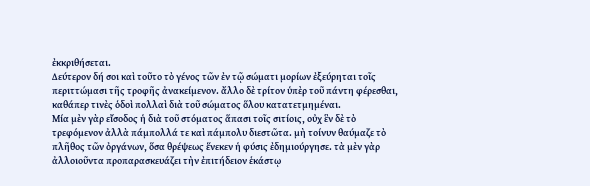ἐκκριθήσεται.
Δεύτερον δή σοι καὶ τοῦτο τὸ γένος τῶν ἐν τῷ σώματι μορίων ἐξεύρηται τοῖς περιττώμασι τῆς τροφῆς ἀνακείμενον. ἄλλο δὲ τρίτον ὑπὲρ τοῦ πάντη φέρεσθαι, καθάπερ τινὲς ὁδοὶ πολλαὶ διὰ τοῦ σώματος ὅλου κατατετμημέναι.
Μία μὲν γὰρ εἴσοδος ἡ διὰ τοῦ στόματος ἅπασι τοῖς σιτίοις, οὐχ ἓν δὲ τὸ τρεφόμενον ἀλλὰ πάμπολλά τε καὶ πάμπολυ διεστῶτα. μὴ τοίνυν θαύμαζε τὸ πλῆθος τῶν ὀργάνων, ὅσα θρέψεως ἕνεκεν ἡ φύσις ἐδημιούργησε. τὰ μὲν γὰρ ἀλλοιοῦντα προπαρασκευάζει τὴν ἐπιτήδειον ἑκάστῳ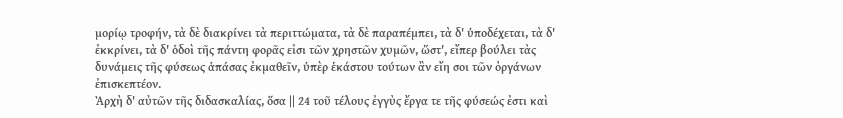μορίῳ τροφήν, τὰ δὲ διακρίνει τὰ περιττώματα, τὰ δὲ παραπέμπει, τὰ δ' ὑποδέχεται, τὰ δ' ἐκκρίνει, τὰ δ' ὁδοὶ τῆς πάντη φορᾶς εἰσι τῶν χρηστῶν χυμῶν, ὥστ', εἴπερ βούλει τὰς δυνάμεις τῆς φύσεως ἁπάσας ἐκμαθεῖν, ὑπὲρ ἑκάστου τούτων ἂν εἴη σοι τῶν ὀργάνων ἐπισκεπτέον.
Ἀρχὴ δ' αὐτῶν τῆς διδασκαλίας, ὅσα || 24 τοῦ τέλους ἐγγὺς ἔργα τε τῆς φύσεώς ἐστι καὶ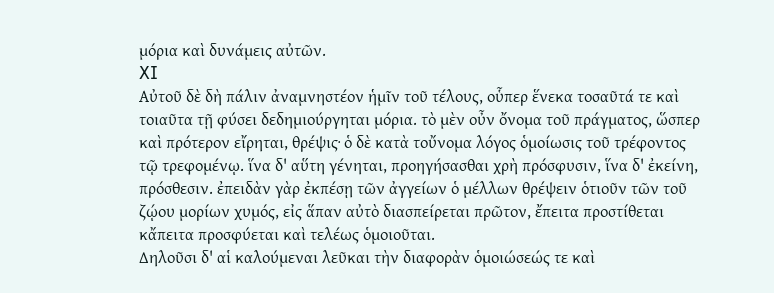μόρια καὶ δυνάμεις αὐτῶν.
XI
Αὐτοῦ δὲ δὴ πάλιν ἀναμνηστέον ἡμῖν τοῦ τέλους, οὗπερ ἕνεκα τοσαῦτά τε καὶ τοιαῦτα τῇ φύσει δεδημιούργηται μόρια. τὸ μὲν οὖν ὄνομα τοῦ πράγματος, ὥσπερ καὶ πρότερον εἴρηται, θρέψις· ὁ δὲ κατὰ τοὔνομα λόγος ὁμοίωσις τοῦ τρέφοντος τῷ τρεφομένῳ. ἵνα δ' αὕτη γένηται, προηγήσασθαι χρὴ πρόσφυσιν, ἵνα δ' ἐκείνη, πρόσθεσιν. ἐπειδὰν γὰρ ἐκπέσῃ τῶν ἀγγείων ὁ μέλλων θρέψειν ὁτιοῦν τῶν τοῦ ζῴου μορίων χυμός, εἰς ἅπαν αὐτὸ διασπείρεται πρῶτον, ἔπειτα προστίθεται κἄπειτα προσφύεται καὶ τελέως ὁμοιοῦται.
Δηλοῦσι δ' αἱ καλούμεναι λεῦκαι τὴν διαφορὰν ὁμοιώσεώς τε καὶ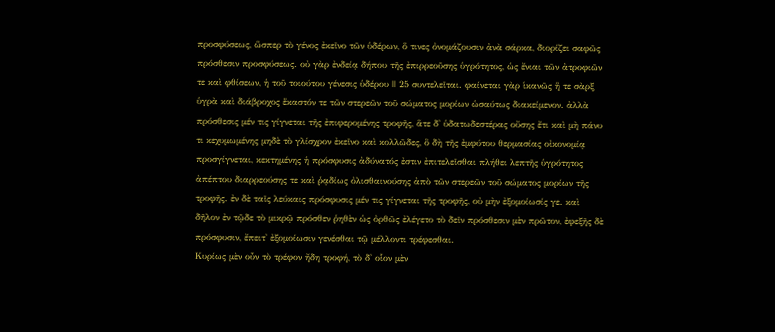προσφύσεως, ὥσπερ τὸ γένος ἐκεῖνο τῶν ὑδέρων, ὅ τινες ὀνομάζουσιν ἀνὰ σάρκα, διορίζει σαφῶς πρόσθεσιν προσφύσεως. οὐ γὰρ ἐνδείᾳ δήπου τῆς ἐπιρρεοῦσης ὑγρότητος, ὡς ἔνιαι τῶν ἀτροφιῶν τε καὶ φθίσεων, ἡ τοῦ τοιούτου γένεσις ὑδέρου || 25 συντελεῖται. φαίνεται γὰρ ἱκανῶς ἥ τε σὰρξ ὑγρὰ καὶ διάβροχος ἕκαστόν τε τῶν στερεῶν τοῦ σώματος μορίων ὡσαύτως διακείμενον. ἀλλὰ πρόσθεσις μέν τις γίγνεται τῆς ἐπιφερομένης τροφῆς, ἅτε δ' ὑδατωδεστέρας οὔσης ἔτι καὶ μὴ πάνυ τι κεχυμωμένης μηδὲ τὸ γλίσχρον ἐκεῖνο καὶ κολλῶδες, ὃ δὴ τῆς ἐμφύτου θερμασίας οἰκονομίᾳ προσγίγνεται, κεκτημένης ἡ πρόσφυσις ἀδύνατός ἐστιν ἐπιτελεῖσθαι πλήθει λεπτῆς ὑγρότητος ἀπέπτου διαρρεούσης τε καὶ ῥᾳδίως ὀλισθαινούσης ἀπὸ τῶν στερεῶν τοῦ σώματος μορίων τῆς τροφῆς. ἐν δὲ ταῖς λεύκαις πρόσφυσις μέν τις γίγνεται τῆς τροφῆς, οὐ μὴν ἐξομοίωσίς γε. καὶ δῆλον ἐν τῷδε τὸ μικρῷ πρόσθεν ῥηθὲν ὡς ὀρθῶς ἐλέγετο τὸ δεῖν πρόσθεσιν μὲν πρῶτον, ἐφεξῆς δὲ πρόσφυσιν, ἔπειτ' ἐξομοίωσιν γενέσθαι τῷ μέλλοντι τρέφεσθαι.
Κυρίως μὲν οὖν τὸ τρέφον ἤδη τροφή, τὸ δ' οἷον μὲν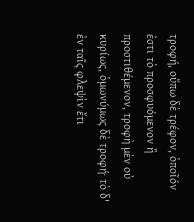τροφή, οὔπω δὲ τρέφον, ὁποῖόν ἐστι τὸ προσφυόμενον ἢ προστιθέμενον, τροφὴ μὲν οὐ κυρίως, ὁμωνύμως δὲ τροφή· τὸ δ' ἐν ταῖς φλεψὶν ἔτι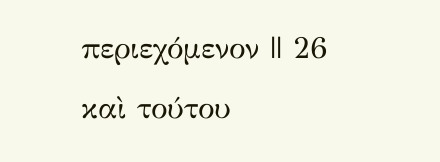περιεχόμενον || 26 καὶ τούτου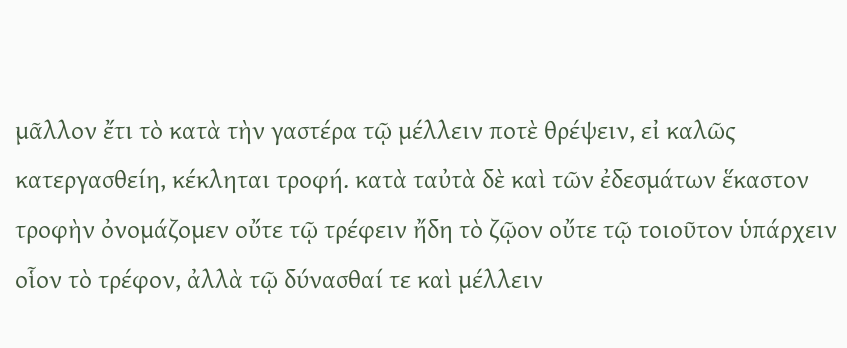μᾶλλον ἔτι τὸ κατὰ τὴν γαστέρα τῷ μέλλειν ποτὲ θρέψειν, εἰ καλῶς κατεργασθείη, κέκληται τροφή. κατὰ ταὐτὰ δὲ καὶ τῶν ἐδεσμάτων ἕκαστον τροφὴν ὀνομάζομεν οὔτε τῷ τρέφειν ἤδη τὸ ζῷον οὔτε τῷ τοιοῦτον ὑπάρχειν οἷον τὸ τρέφον, ἀλλὰ τῷ δύνασθαί τε καὶ μέλλειν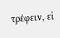τρέφειν, εἰ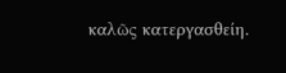καλῶς κατεργασθείη.